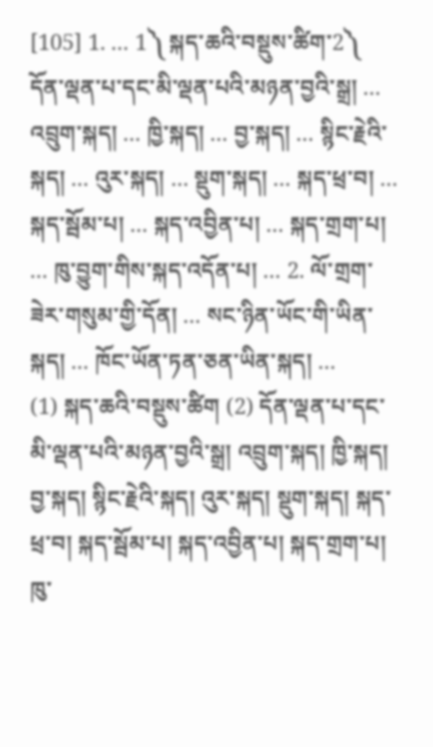[105] 1. ... 1༽ སྐད་ཆའི་བསྡུས་ཚིག་2༽ དོན་ལྡན་པ་དང་མི་ལྡན་པའི་མཉན་བྱའི་སྒྲ། ... འབྲུག་སྐད། ... ཁྱི་སྐད། ... བྱ་སྐད། ... སྙིང་རྗེའི་སྐད། ... འུར་སྐད། ... སྡུག་སྐད། ... སྐད་ཕྲ་བ། ... སྐད་སྦོམ་པ། ... སྐད་འབྱིན་པ། ... སྐད་གྲག་པ། ... ཁུ་བྱུག་གིས་སྐད་འདོན་པ། ... 2. ལོ་གྲག་ཟེར་གསུམ་གྱི་དོན། ... སང་ཉིན་ཡོང་གི་ཡིན་སྐད། ... ཁོང་ཡོན་ཏན་ཅན་ཡིན་སྐད། ...
(1) སྐད་ཆའི་བསྡུས་ཚིག (2) དོན་ལྡན་པ་དང་མི་ལྡན་པའི་མཉན་བྱའི་སྒྲ། འབྲུག་སྐད། ཁྱི་སྐད། བྱ་སྐད། སྙིང་རྗེའི་སྐད། འུར་སྐད། སྡུག་སྐད། སྐད་ཕྲ་བ། སྐད་སྦོམ་པ། སྐད་འབྱིན་པ། སྐད་གྲག་པ། ཁུ་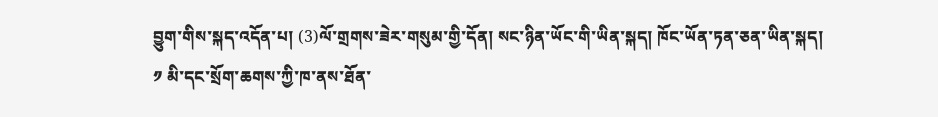བྱུག་གིས་སྐད་འདོན་པ། (3)ལོ་གྲགས་ཟེར་གསུམ་གྱི་དོན། སང་ཉིན་ཡོང་གི་ཡིན་སྐད། ཁོང་ཡོན་ཏན་ཅན་ཡིན་སྐད།
༡ མི་དང་སྲོག་ཆགས་ཀྱི་ཁ་ནས་ཐོན་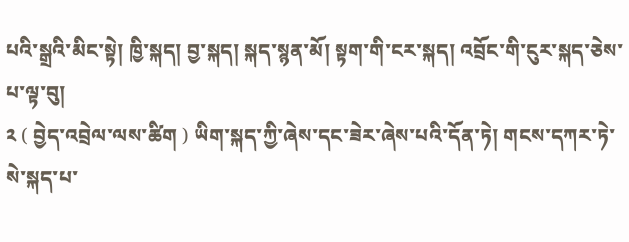པའི་སྒྲའི་མིང་སྟེ། ཁྱི་སྐད། བྱ་སྐད། སྐད་སྙན་མོ། སྟག་གི་ངར་སྐད། འབྲོང་གི་ངུར་སྐད་ཅེས་པ་ལྟ་བུ།
༢ ( བྱེད་འབྲེལ་ལས་ཚིག ) ཡིག་སྐད་ཀྱི་ཞེས་དང་ཟེར་ཞེས་པའི་དོན་ཏེ། གངས་དཀར་ཏེ་སེ་སྐད་པ་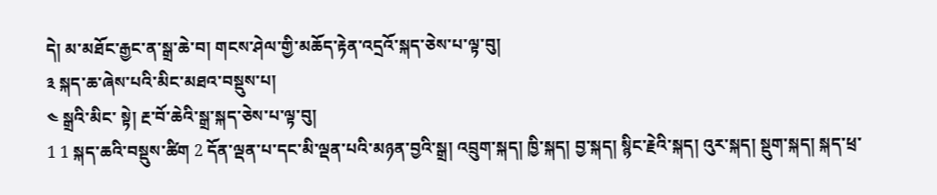དེ། མ་མཐོང་རྒྱང་ན་སྒྲ་ཆེ་བ། གངས་ཤེལ་གྱི་མཆོད་རྟེན་འདྲའོ་སྐད་ཅེས་པ་ལྟ་བུ།
༣ སྐད་ཆ་ཞེས་པའི་མིང་མཐའ་བསྡུས་པ།
༤ སྒྲའི་མིང་ སྟེ། རྔ་བོ་ཆེའི་སྒྲ་སྐད་ཅེས་པ་ལྟ་བུ།
1 1 སྐད་ཆའི་བསྡུས་ཚིག 2 དོན་ལྡན་པ་དང་མི་ལྡན་པའི་མཉན་བྱའི་སྒྲ། འབྲུག་སྐད། ཁྱི་སྐད། བྱ་སྐད། སྙིང་རྗེའི་སྐད། འུར་སྐད། སྡུག་སྐད། སྐད་ཕྲ་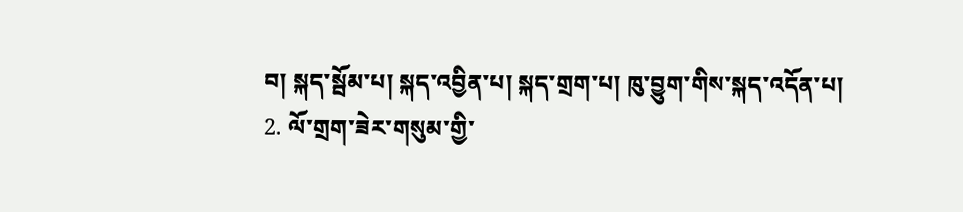བ། སྐད་སྦོམ་པ། སྐད་འབྱིན་པ། སྐད་གྲག་པ། ཁུ་བྱུག་གིས་སྐད་འདོན་པ།
2. ལོ་གྲག་ཟེར་གསུམ་གྱི་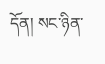དོན། སང་ཉིན་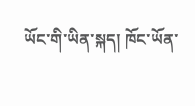ཡོང་གི་ཡིན་སྐད། ཁོང་ཡོན་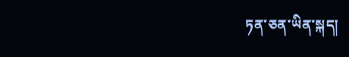ཏན་ཅན་ཡིན་སྐད།